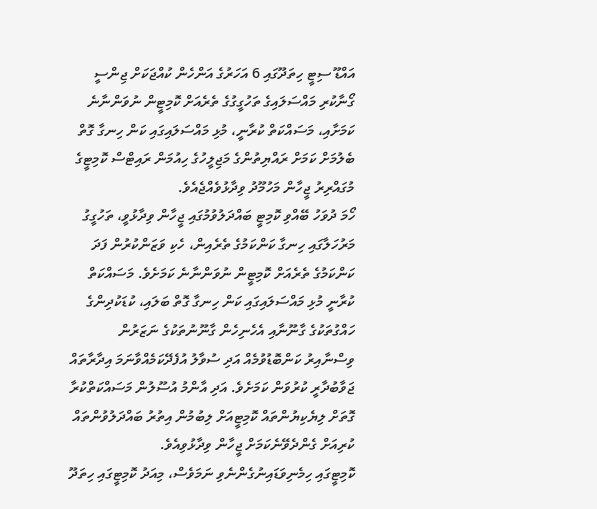އައްޑޫ ސިޓީ ހިތަދޫގައި 6 އަހަރުގެ އަންހެން ކުއްޖަކަށް ޖިންސީ ގޯނާކުރި މައްސަލައިގެ ތަހުގީގުގެ ތެރެއަށް ކޮމިޓީން ނުވަންނާނެ ކަމަށާއި، މަސައްކަތް ކުރާނީ، މުޅި މައްސަލައިގައި ކަން ހިނގާ ގޮތް ބެލުމަށް ކަމަށް ރައްޔިތުންގެ މަޖިލީހުގެ ހިއުމަން ރައިޓްސް ކޮމިޓީގެ މުގައްރިރު ޖީހާން މަހުމޫދު ވިދާޅުވެއްޖެއެވެ.
ހޯމަ ދުވަހު ބޭއްވި ކޮމިޓީ ބައްދަލުވުމުގައި ޖީހާން ވިދާޅުވީ، ތަހުގީގު މަރުހަލާގައި ހިނގާ ކަންކަމުގެ ތެރެއިން، ހެކި ވަޒަންކުރުން ފަދަ ކަންކަމުގެ ތެރެއަށް ކޮމިޓީން ނުވަންނާނެ ކަމަށެވެ. މަސައްކަތް ކުރާނީ މުޅި މައްސަލައިގައި ކަން ހިނގާ ގޮތް ބަލައި، ކުޑަކުދިންގެ ހައްގުތަކުގެ ގާނޫނާއި އެހެނިހެން ގާނޫނުތަކުގެ ނަޒަރުން ވިސްނާއިރު ކަންބޮޑުވުމެއް އަދި ސުވާލު އުފެދޭކަމެއްވާނަމަ އިދާރާތައް ޖަވާބުދާރީ ކުރުވަން ކަމަށެވެ. އަދި އާންމު އުސޫލުން މަސައްކަތްކުރާ ގޮތަށް ލިޔެކިޔުންތައް ކޮމިޓީއަށް ލިބުމުން އިތުރު ބައްދަލުވުންތައް ކުރިއަށް ގެންދެވޭނެކަމަށް ޖީހާން ވިދާޅުވިއެވެ.
ކޮމިޓީގައި ހިމެނިވަޑައިނުގެންނެވި ނަމަވެސް، މިއަދު ކޮމިޓީގައި ހިތަދޫ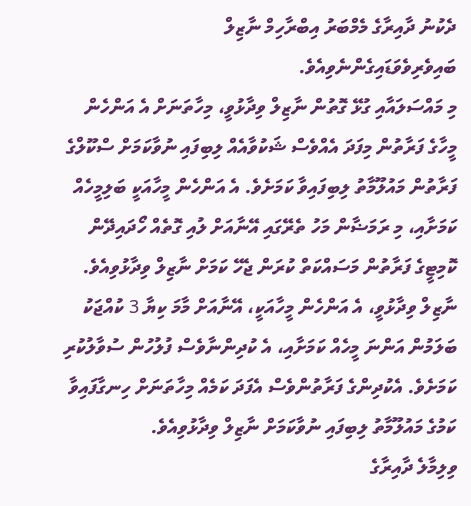ދެކުނު ދާއިރާގެ މެމްބަރު އިބްރާހިމް ނާޒިލް ބައިވެރިވެވަޑައިގެންނެވިއެވެ.
މި މައްސަލައާއި ގުޅޭ ގޮތުން ނާޒިލް ވިދާޅުވީ، މިހާތަނަށް އެ އަންހެން މީހާގެ ފަރާތުން މިފަދަ އެއްވެސް ޝަކުވާއެއް ލިބިފައި ނުވާކަމަށް ސްކޫލްގެ ފަރާތުން މައުލޫމާތު ލިބިފައިވާ ކަމަށެވެ. އެ އަންހެން މީހާއަކީ ބަލިމީހެއް ކަމަށާއި، މި ރަމަޟާން މަހު ތެރޭގައި އޭނާއަށް ލުއި ގޮތެއް ހޯދައިދޭން ކޮމިޓީގެ ފަރާތުން މަސައްކަތް ކުރަން ޖެހޭ ކަމަށް ނާޒިލް ވިދާޅުވިއެވެ.
ނާޒިލް ވިދާޅުވީ، އެ އަންހެން މީހާއަކީ، އޭނާއަށް މާމަ ކިޔާ 3 ކުއްޖަކު ބަލަމުން އަންނަ މީހެއް ކަމަށާއި، އެ ކުދިންނާވެސް ފުލުހުން ސުވާލުކުރި ކަމަށެވެ. އެކުދިންގެ ފަރާތުންވެސް އެފަދަ ކަމެއް މިހާތަނަށް ހިނގާފައިވާ ކަމުގެ މައުލޫމާތު ލިބިފައި ނުވާކަމަށް ނާޒިލް ވިދާޅުވިއެވެ.
ވިލިމާލެ ދާއިރާގެ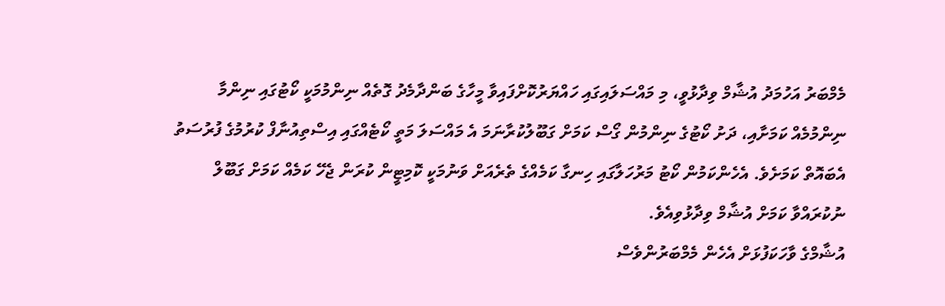މެމްބަރު އަހުމަދު އުޝާމް ވިދާޅުވީ، މި މައްސަލައިގައި ހައްޔަރުކޮށްފައިވާ މީހާގެ ބަންދާމެދު ގޮތެއް ނިންމުމަކީ ކޯޓުގައި ނިންމާ ނިންމުމެއް ކަމަށާއި، ދަށު ކޯޓުގެ ނިންމުން ގޯސް ކަމަށް ގަބޫލުކުރާނަމަ އެ މައްސަލަ މަތީ ކޯޓެއްގައި އިސްތިއުނާފް ކުރުމުގެ ފުރުސަތު އެބައޮތް ކަމަށެވެ. އެހެންކަމުން ކޯޓު މަރުހަލާގައި ހިނގާ ކަމެއްގެ ތެރެއަށް ވަނުމަކީ ކޮމިޓީން ކުރަން ޖެހޭ ކަމެއް ކަމަށް ގަބޫލް ނުކުރައްވާ ކަމަށް އުޝާމް ވިދާޅުވިއެވެ.
އުޝާމްގެ ވާހަކަފުޅަށް އެހެން މެމްބަރުންވެސް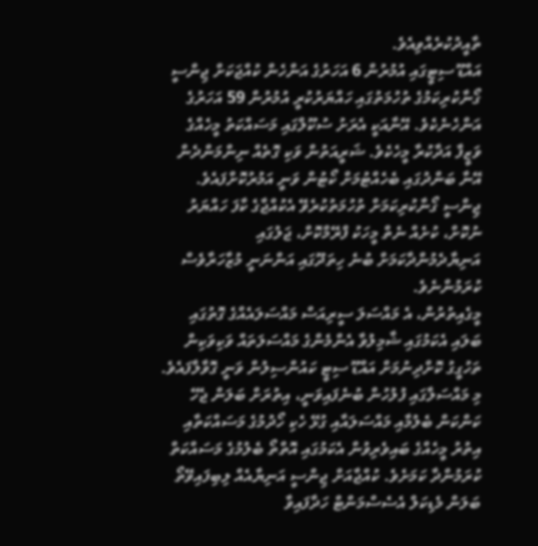ތާއީދުކުރެއްވިއެވެ.
އައްޑޫ ސިޓީގައި އުމުރުން 6 އަހަރުގެ އަންހެން ކުއްޖަކަށް ޖިންސީ ގޯނާކުރިކަމުގެ ތުހުމަތުގައި ހައްޔަރުކުރީ އުމުރުން 59 އަހަރުގެ އަންހެނެކެވެ. އޭނާއަކީ އެރަށު ސުކޫލްގައި މަސައްކަތު މީހެއްގެ ވަޒީފާ އަދާކުރާ މީހެކެވެ. ޝަރީއަތުން ވަކި ގޮތެއް ނިންމަންދެން އޭނާ ބަންދުގައި ބެހެއްޓުމަށް ކޯޓުން ވަނީ އަމުރުކޮށްފައެވެ.
ޖިންސީ ގޯނާކުރިކަމަށް ތުހުމަތުކުރެވޭ އެކުއްޖާގެ ކާފަ ހައްޔަރު ނުކޮށް، ކުށެއް ނެތް މީހަކު ފްރޭމްކޮށް، ޖަލުގައި އަނިޔާދެމުންދާކަމަށް ބުނެ ހިތަދޫގައި އަންނަނީ މުޒާހަރާވެސް ކުރަމުންނެވެ.
މީގެއިތުރުން، އެ މައްސަލަ ސީރިއަސް މައްސަލައެއްގެ ގޮތުގައި ބަލައި އެކަމުގައި ޝާމިލުވާ އެންމެންގެ މައްސަލަތައް ވަކިވަކިން ތަހުގީގު ކޮށްދިނުމަށް އައްޑޫ ސިޓީ ކައުންސިލުން ވަނީ ގޮވާލާފައެވެ. މި މައްސަލާގައި ފުލުހުން ބުނެފައިވަނީ، އިތުރަށް ބަލަން ޖެހޭ ކަންކަން ބެލުމާއި މައްސަލައާއި ގުޅޭ ހެކި ހޯދުމުގެ މަސައްކަތާއި އިތުރު މީހެއްގެ ބައިވެރިވުން އެކަމުގައި އޮތްތޯ ބެލުމުގެ މަސައްކަތް ކުރަމުންދާ ކަމަށެވެ. ކުއްޖާއަށް ޖިންސީ އަނިޔާއެއް ލިބިފައިވޭތޯ ބަލަން މެޑިކަލް އެސެސްމަންޓް ހަދާފައިވާ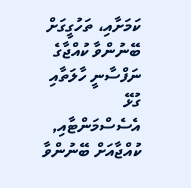ކަމަށާއި، ތަހުގީގަށް ބޭނުންވާ ކުއްޖާގެ ނަފްސާނީ ހާލަތާއި ގުޅޭ އެސެސްމަންޓާއި, ކުއްޖާއަށް ބޭނުންވާ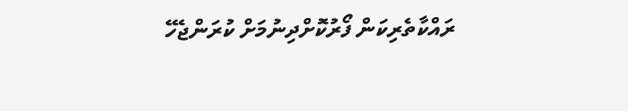ރައްކާތެރިކަން ފޯރުކޮށްދިނުމަށް ކުރަންޖެހޭ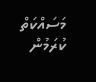މަސައްކަތް ކުރަމުން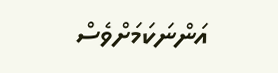އަންނަކަމަށްވެސް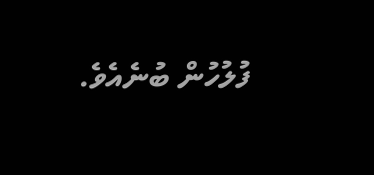ފުލުހުން ބުނެއެވެ.